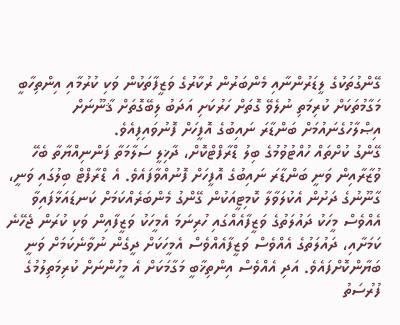ގޭންގުތަކުގެ ލީޑަރުންނާއި މެންބަރުން ރުކާރުގެ ވަޒީފާތަކުން ވަކި ކުރުމާއި އިންތިހާބީ މަގާމުތަކަށް ކުރިމަތި ނުލެވޭ ގޮތަށް ހަރުކަށި އަދަބު ލިބޭގޮތަށް ޤާނޫނަށް އިޞްލާހުގެނައުމަށް ބަންޑާރަ ނައިބުގެ އޮފީހަށް ފޮނުވައިފިއެވެ.
ގޭންގު ކުށްތައް ހުއްޓުވުމުގެ ބިލު ޑްރާފްޓްކޮށް، ދާޚިލީ ސަލާމަތާ ފަންނިއްޔާތާ ބެހޭ ވުޒާރާއިން ވަނީ ބަންޑާރަ ނައިބުގެ އޮފީހަށް ފޮނުއްވާފައެވެ. އެ ޑްރާފްޓް ބިލުގައި ވަނީ، ގާނޫނުގެ ދަށުން އެކުލަވާލާ ކޮމިޓީއަކުން ގޭންގު މެންބަރެއްކަމަށް ކަނޑައަޅާފައިވާ އެއްވެސް މީހަކު ދައުލަތުގެ ވަޒީފާއެއްގައި ހުރިނަމަ އެމީހަކު ވަޒީފާއިން ވަކި ކުރަން ޖެހޭނެ ކަމަށާއި، ދައުލަތުގެ އެއްވެސް ވަޒީފާއެއްވެސް އެމީހަކަށް ދީގެން ނުވާނެކަމަށް ވަނީ ބަޔާންކޮށްފައެވެ. އަދި އެއްވެސް އިންތިޚާބީ މަގާމަކަށް އެ މީހުންނަށް ކުރިމަތިލުމުގެ ފުރުސަތު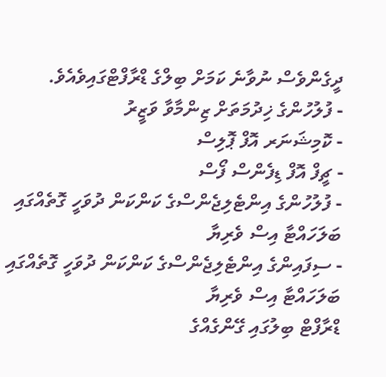ދީގެންވެސް ނުވާނެ ކަމަށް ބިލްގެ ޑްރާފްޓްގައިވެއެވެ.
- ފުލުހުންގެ ޚިދުމަތަށް ޒިންމާވާ ވަޒީރު
- ކޮމިޝަނަރ އޮފް ޕޮލިސް
- ޗީފް އޮފް ޑިފެންސް ފޯސް
- ފުލުހުންގެ އިންޓެލިޖެންސްގެ ކަންކަން ދުވަހީ ގޮތެއްގައި ބަލަހައްޓާ އިސް ވެރިޔާ
- ސިފައިންގެ އިންޓެލިޖެންސްގެ ކަންކަން ދުވަހީ ގޮތެއްގައި ބަލަހައްޓާ އިސް ވެރިޔާ
ޑްރާފްޓް ބިލުގައި ގޭންގެއްގެ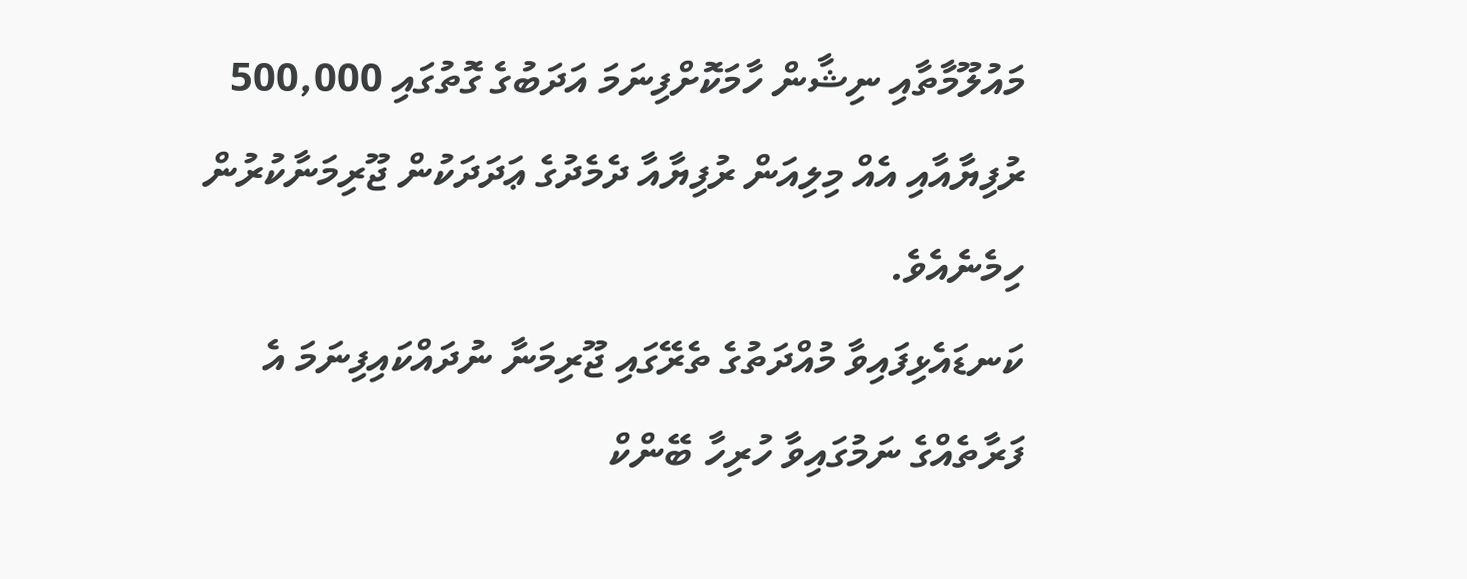މައުލޫމާތާއި ނިޝާން ހާމަކޮށްފިނަމަ އަދަބުގެ ގޮތުގައި 500,000 ރުފިޔާއާއި އެއް މިލިއަން ރުފިޔާއާ ދެމެދުގެ ޢަދަދަކުން ޖޫރިމަނާކުރުން ހިމެނެއެވެ.
ކަނޑައެޅިފައިވާ މުއްދަތުގެ ތެރޭގައި ޖޫރިމަނާ ނުދައްކައިފިނަމަ އެ ފަރާތެއްގެ ނަމުގައިވާ ހުރިހާ ބޭންކް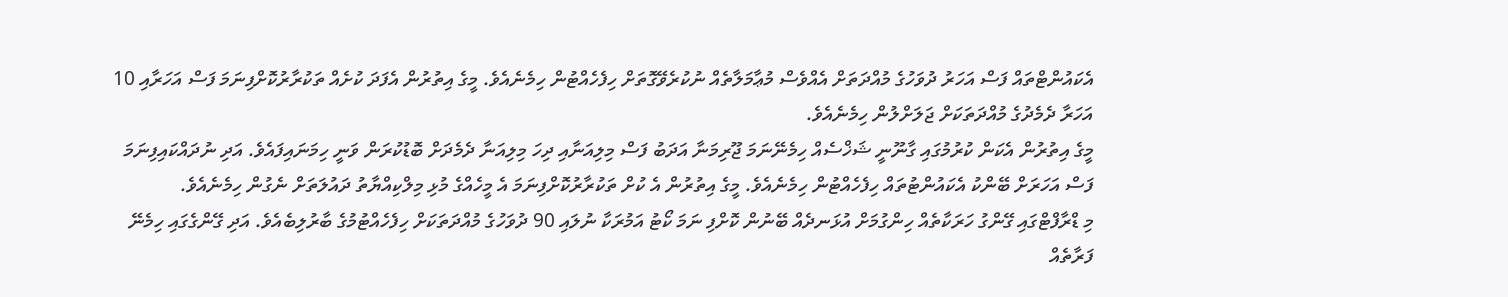އެކައުންޓްތައް ފަސް އަހަރު ދުވަހުގެ މުއްދަތަށް އެއްވެސް މުޢާމަލާތެއް ނުކުރެވޭގޮތަށް ހިފެހެއްޓުން ހިމެނެއެވެ. މީގެ އިތުރުން އެފަދަ ކުށެއް ތަކުރާރުކޮށްފިނަމަ ފަސް އަހަރާއި 10 އަހަރާ ދެމެދުގެ މުއްދަތަކަށް ޖަލަށްލުން ހިމެނެއެވެ.
މީގެ އިތުރުން އެކަން ކުރުމުގައި ގާނޫނީ ޝަޚްސެއް ހިމެނޭނަމަ ޖޫރިމަނާ އަދަބު ފަސް މިލިއަނާއި ދިހަ މިލިއަނާ ދެމެދަށް ބޮޑުކުރަން ވަނީ ހިމަނައިފައެވެ. އަދި ނުދައްކައިފިނަމަ ފަސް އަހަރަށް ބޭންކު އެކައުންޓުތައް ހިފެހެއްޓުން ހިމެނެއެވެ. މީގެ އިތުރުން އެ ކުށް ތަކުރާރުކޮށްފިނަމަ އެ މީހެއްގެ މުޅި މިލްކިއްޔާތު ދައުލަތަށް ނެގުން ހިމެނެއެވެ.
މި ޑްރާފްޓްގައި ގޭންގު ހަރަކާތެއް ހިންގުމަށް އުޅަނދެއް ބޭނުން ކޮށްފި ނަމަ ކޯޓު އަމުރަކާ ނުލައި 90 ދުވަހުގެ މުއްދަތަކަށް ހިފެހެއްޓުމުގެ ބާރުލިބެއެވެ. އަދި ގޭންގެގައި ހިމެނޭ ފަރާތެއް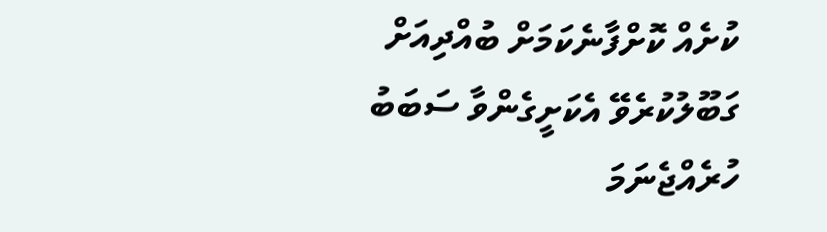ކުށެއް ކޮށްފާނެކަމަށް ބުއްދިއަށް ގަބޫލުކުރެވޭ އެކަށީގެންވާ ސަބަބު ހުރެއްޖެނަމަ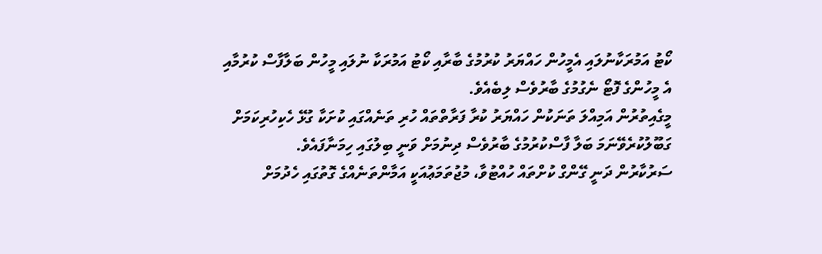ކޯޓު އަމުރަކާނުލައި އެމީހުން ހައްޔަރު ކުރުމުގެ ބާރާއި ކޯޓު އަމުރަކާ ނުލައި މީހުން ބަލާފާސް ކުރުމާއި އެ މީހުންގެ ފޮޓޯ ނެގުމުގެ ބާރުވެސް ލިބެއެވެ.
މީގެއިތުރުން އަމިއްލަ ތަނަކުން ހައްޔަރު ކުރާ ފަރާތްތައް ހުރި ތަނެއްގައި ކުށަކާ ގުޅޭ ހެކިހުރިކަމަށް ގަބޫލުކުރެވޭނަމަ ބަލާ ފާސްކުރުމުގެ ބާރުވެސް ދިނުމަށް ވަނީ ބިލުގައި ހިމަނާފައެވެ.
ސަރުކާރުން ދަނީ ގޭންގް ކުށްތައް ހުއްޓުވާ، މުޖުތަމަޢުއަކީ އަމާންތަނެއްގެ ގޮތުގައި ހެދުމަށް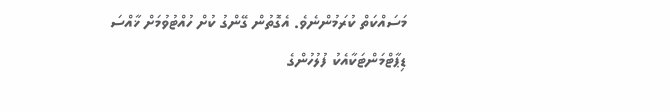މަސައްކަތް ކުރަމުންނެވެ. އެގޮތުން ގޭންގު ކުށް ހުއްޓުވުމަށް ޚާއްސަ ޑިޕާޓްމަންޓަކާއެކު ފުލުހުންގެ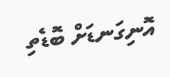އޮނިގަނޑަށް ބޮޑެތި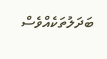ބަދަލުތަކެއްވެސް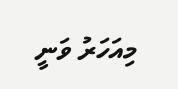މިއަހަރު ވަނީ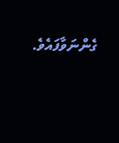ގެންނަވާފައެވެ.